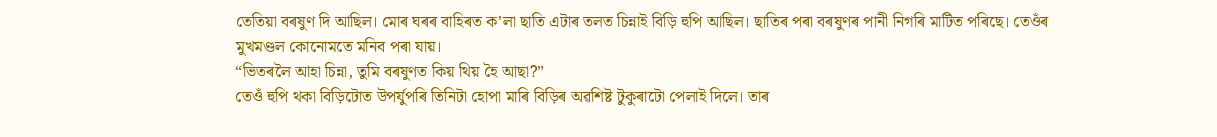তেতিয়া বৰষুণ দি আছিল। মোৰ ঘৰৰ বাহিৰত ক’লা ছাতি এটাৰ তলত চিন্নাই বিড়ি হুপি আছিল। ছাতিৰ পৰা বৰষুণৰ পানী নিগৰি মাটিত পৰিছে। তেওঁৰ মুখমণ্ডল কোনোমতে মনিব পৰা যায়।
“ভিতৰলৈ আহা চিন্না, তুমি বৰষুণত কিয় থিয় হৈ আছা?”
তেওঁ হুপি থকা বিড়িটোত উপৰ্যুপৰি তিনিটা হোপা মাৰি বিড়িৰ অৱশিষ্ট টুকুৰাটো পেলাই দিলে। তাৰ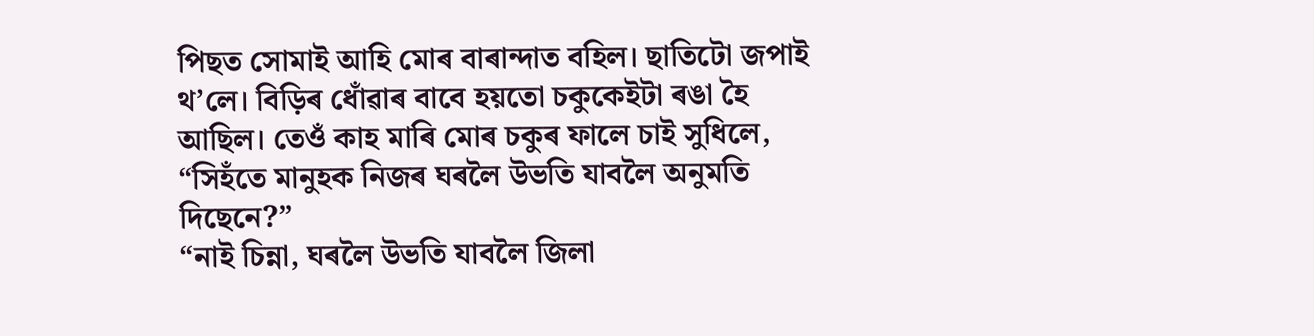পিছত সোমাই আহি মোৰ বাৰান্দাত বহিল। ছাতিটো জপাই থ’লে। বিড়িৰ ধোঁৱাৰ বাবে হয়তো চকুকেইটা ৰঙা হৈ আছিল। তেওঁ কাহ মাৰি মোৰ চকুৰ ফালে চাই সুধিলে, “সিহঁতে মানুহক নিজৰ ঘৰলৈ উভতি যাবলৈ অনুমতি দিছেনে?”
“নাই চিন্না, ঘৰলৈ উভতি যাবলৈ জিলা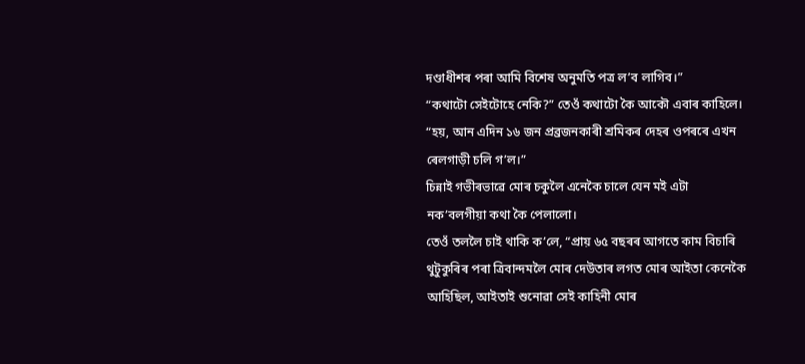দণ্ডাধীশৰ পৰা আমি বিশেষ অনুমতি পত্ৰ ল’ব লাগিব।”
“কথাটো সেইটোহে নেকি?” তেওঁ কথাটো কৈ আকৌ এবাৰ কাহিলে।
“হয়, আন এদিন ১৬ জন প্ৰব্ৰজনকাৰী শ্ৰমিকৰ দেহৰ ওপৰৰে এখন ৰেলগাড়ী চলি গ’ল।”
চিন্নাই গভীৰভাৱে মোৰ চকুলৈ এনেকৈ চালে যেন মই এটা নক’বলগীয়া কথা কৈ পেলালো।
তেওঁ তললৈ চাই থাকি ক’লে, “প্ৰায় ৬৫ বছৰৰ আগতে কাম বিচাৰি থুটুকুৰিৰ পৰা ত্ৰিবান্দমলৈ মোৰ দেউতাৰ লগত মোৰ আইতা কেনেকৈ আহিছিল, আইতাই শুনোৱা সেই কাহিনী মোৰ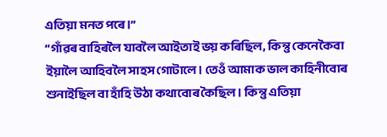এতিয়া মনত পৰে।”
“গাঁৱৰ বাহিৰলৈ যাবলৈ আইতাই ভয় কৰিছিল, কিন্তু কেনেকৈবা ইয়ালৈ আহিবলৈ সাহস গোটালে। তেওঁ আমাক ভাল কাহিনীবোৰ শুনাইছিল বা হাঁহি উঠা কথাবোৰ কৈছিল। কিন্তু এতিয়া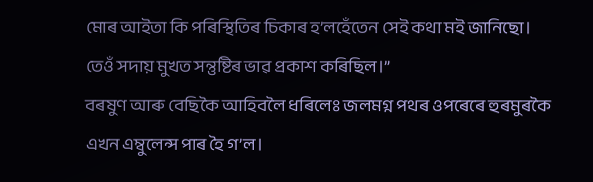মোৰ আইতা কি পৰিস্থিতিৰ চিকাৰ হ’লহেঁতেন সেই কথা মই জানিছো। তেওঁ সদায় মুখত সন্তুষ্টিৰ ভাৱ প্ৰকাশ কৰিছিল।”
বৰষুণ আৰু বেছিকৈ আহিবলৈ ধৰিলেঃ জলমগ্ন পথৰ ওপৰেৰে হুৰমুৰকৈ এখন এম্বুলেন্স পাৰ হৈ গ’ল।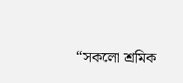“সকলো শ্ৰমিক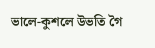ভালে-কুশলে উভতি গৈ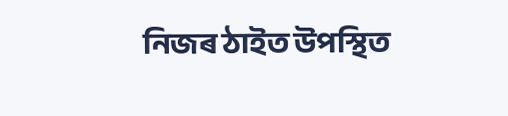নিজৰ ঠাইত উপস্থিত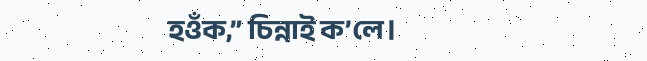হওঁক,” চিন্নাই ক’লে।